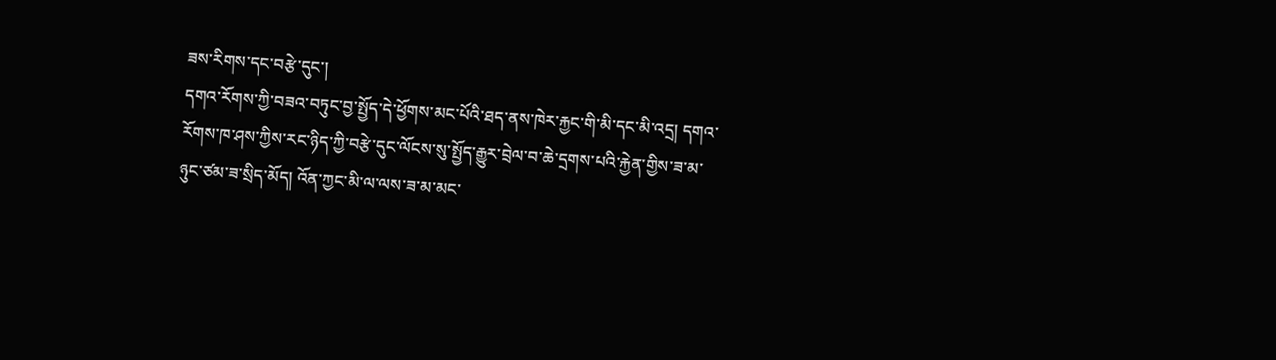ཟས་རིགས་དང་བརྩེ་དུང་།
དགའ་རོགས་ཀྱི་བཟའ་བཏུང་བྱ་སྤྱོད་དེ་ཕྱོགས་མང་པོའི་ཐད་ནས་ཁེར་རྐྱང་གི་མི་དང་མི་འདྲ། དགའ་རོགས་ཁ་ཤས་ཀྱིས་རང་ཉིད་ཀྱི་བརྩེ་དུང་ལོངས་སུ་སྤྱོད་རྒྱུར་བྲེལ་བ་ཆེ་དྲགས་པའི་རྐྱེན་གྱིས་ཟ་མ་ཉུང་ཙམ་ཟ་སྲིད་མོད། འོན་ཀྱང་མི་ལ་ལས་ཟ་མ་མང་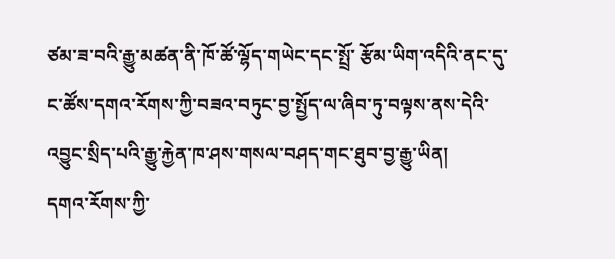ཙམ་ཟ་བའི་རྒྱུ་མཚན་ནི་ཁོ་ཚོ་ལྷོད་གཡེང་དང་སྤྲོ་ རྩོམ་ཡིག་འདིའི་ནང་དུ་ང་ཚོས་དགའ་རོགས་ཀྱི་བཟའ་བཏུང་བྱ་སྤྱོད་ལ་ཞིབ་ཏུ་བལྟས་ནས་དེའི་འབྱུང་སྲིད་པའི་རྒྱུ་རྐྱེན་ཁ་ཤས་གསལ་བཤད་གང་ཐུབ་བྱ་རྒྱུ་ཡིན།
དགའ་རོགས་ཀྱི་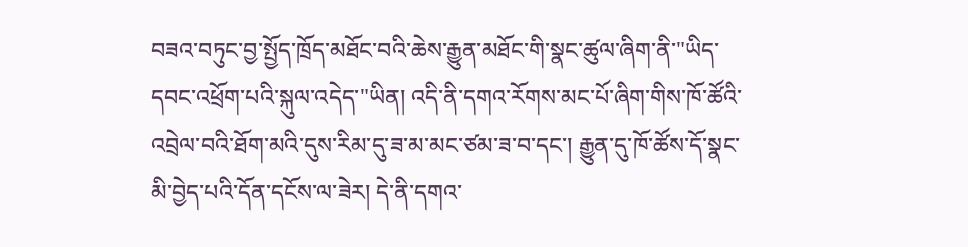བཟའ་བཏུང་བྱ་སྤྱོད་ཁྲོད་མཐོང་བའི་ཆེས་རྒྱུན་མཐོང་གི་སྣང་ཚུལ་ཞིག་ནི་"ཡིད་དབང་འཕྲོག་པའི་སྐུལ་འདེད་"ཡིན། འདི་ནི་དགའ་རོགས་མང་པོ་ཞིག་གིས་ཁོ་ཚོའི་འབྲེལ་བའི་ཐོག་མའི་དུས་རིམ་དུ་ཟ་མ་མང་ཙམ་ཟ་བ་དང་། རྒྱུན་དུ་ཁོ་ཚོས་དོ་སྣང་མི་བྱེད་པའི་དོན་དངོས་ལ་ཟེར། དེ་ནི་དགའ་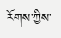རོགས་ཀྱིས་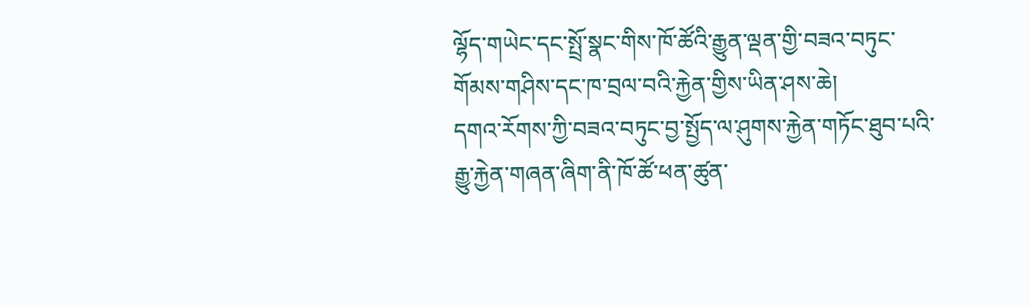ལྷོད་གཡེང་དང་སྤྲོ་སྣང་གིས་ཁོ་ཚོའི་རྒྱུན་ལྡན་གྱི་བཟའ་བཏུང་གོམས་གཤིས་དང་ཁ་བྲལ་བའི་རྐྱེན་གྱིས་ཡིན་ཤས་ཆེ།
དགའ་རོགས་ཀྱི་བཟའ་བཏུང་བྱ་སྤྱོད་ལ་ཤུགས་རྐྱེན་གཏོང་ཐུབ་པའི་རྒྱུ་རྐྱེན་གཞན་ཞིག་ནི་ཁོ་ཚོ་ཕན་ཚུན་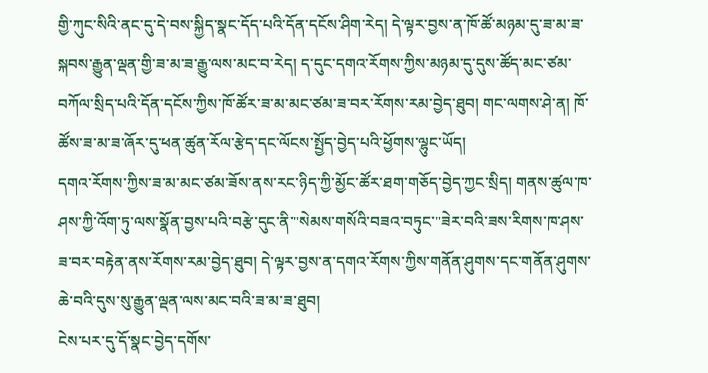གྱི་ཀུང་སིའི་ནང་དུ་དེ་བས་སྐྱིད་སྣང་དོད་པའི་དོན་དངོས་ཤིག་རེད། དེ་ལྟར་བྱས་ན་ཁོ་ཚོ་མཉམ་དུ་ཟ་མ་ཟ་སྐབས་རྒྱུན་ལྡན་གྱི་ཟ་མ་ཟ་རྒྱུ་ལས་མང་བ་རེད། ད་དུང་དགའ་རོགས་ཀྱིས་མཉམ་དུ་དུས་ཚོད་མང་ཙམ་བཀོལ་སྲིད་པའི་དོན་དངོས་ཀྱིས་ཁོ་ཚོར་ཟ་མ་མང་ཙམ་ཟ་བར་རོགས་རམ་བྱེད་ཐུབ། གང་ལགས་ཤེ་ན། ཁོ་ཚོས་ཟ་མ་ཟ་ཞོར་དུ་ཕན་ཚུན་རོལ་རྩེད་དང་ལོངས་སྤྱོད་བྱེད་པའི་ཕྱོགས་ལྷུང་ཡོད།
དགའ་རོགས་ཀྱིས་ཟ་མ་མང་ཙམ་ཟོས་ནས་རང་ཉིད་ཀྱི་མྱོང་ཚོར་ཐག་གཅོད་བྱེད་ཀྱང་སྲིད། གནས་ཚུལ་ཁ་ཤས་ཀྱི་འོག་ཏུ་ལས་སྣོན་བྱས་པའི་བརྩེ་དུང་ནི་"སེམས་གསོའི་བཟའ་བཏུང་"ཟེར་བའི་ཟས་རིགས་ཁ་ཤས་ཟ་བར་བརྟེན་ནས་རོགས་རམ་བྱེད་ཐུབ། དེ་ལྟར་བྱས་ན་དགའ་རོགས་ཀྱིས་གནོན་ཤུགས་དང་གནོན་ཤུགས་ཆེ་བའི་དུས་སུ་རྒྱུན་ལྡན་ལས་མང་བའི་ཟ་མ་ཟ་ཐུབ།
ངེས་པར་དུ་དོ་སྣང་བྱེད་དགོས་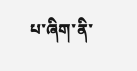པ་ཞིག་ནི་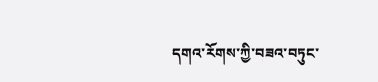དགའ་རོགས་ཀྱི་བཟའ་བཏུང་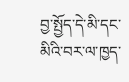བྱ་སྤྱོད་དེ་མི་དང་མིའི་བར་ལ་ཁྱད་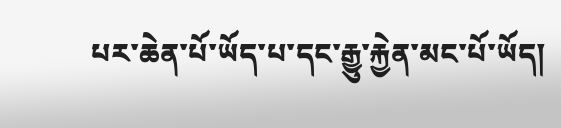པར་ཆེན་པོ་ཡོད་པ་དང་རྒྱུ་རྐྱེན་མང་པོ་ཡོད།